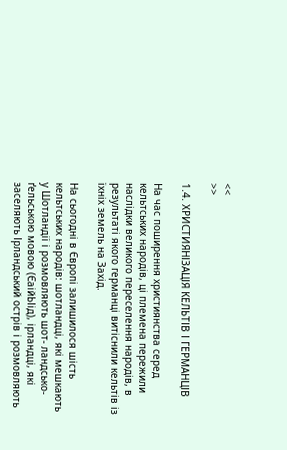<<
>>

1.4. ХРИСТИЯНІЗАЦІЯ КЕЛЬТІВ І ГЕРМАНЦІВ

На час поширення християнства серед кельтських народів, ці племена пережили наслідки великого переселення народів, в результаті якого германці витіснили кельтів із їхніх земель на Захід.

На сьогодні в Європі залишилося шість кельтських народів: шотландці, які мешкають у Шотландії і розмовляють шот- ландсько-ґельською мовою (ЄаійЬІід), ірландці, які заселяють Ірландський острів і розмовляють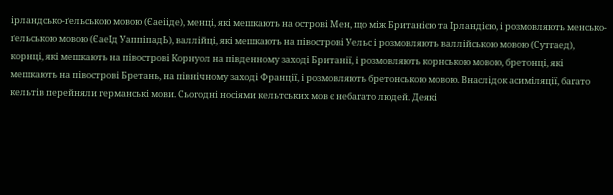ірландсько-ґельською мовою (Єаеііде), менці, які мешкають на острові Мен, що між Британією та Ірландією, і розмовляють менсько-ґельською мовою (ЄаеІд УаппіпадЬ), валлійці, які мешкають на півострові Уельс і розмовляють валлійською мовою (Сутгаед), корнці, які мешкають на півострові Корнуол на південному заході Британії, і розмовляють корнською мовою, бретонці, які мешкають на півострові Бретань, на північному заході Франції, і розмовляють бретонською мовою. Внаслідок асиміляції, багато кельтів перейняли германські мови. Сьогодні носіями кельтських мов є небагато людей. Деякі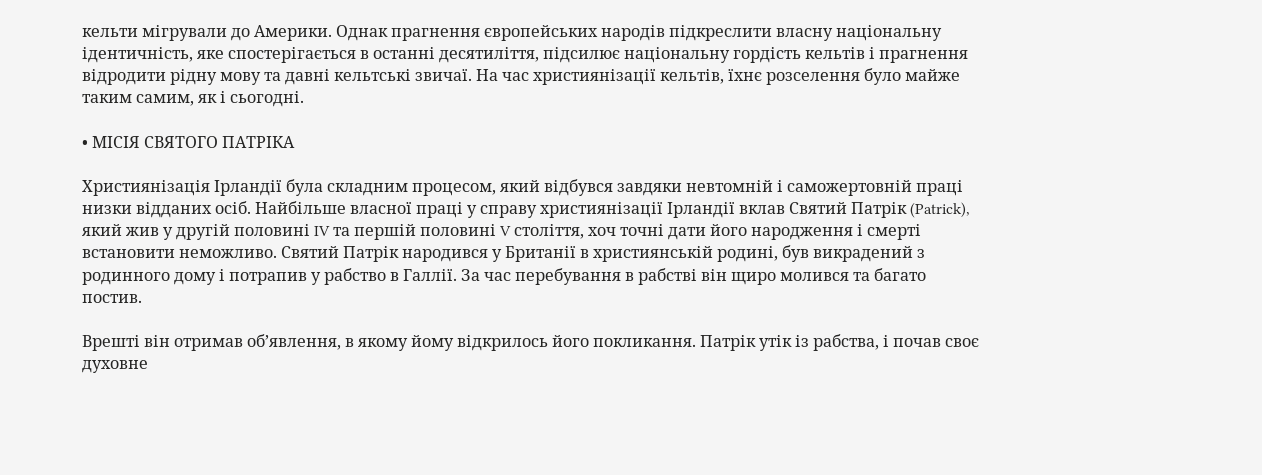кельти мігрували до Америки. Однак прагнення європейських народів підкреслити власну національну ідентичність, яке спостерігається в останні десятиліття, підсилює національну гордість кельтів і прагнення відродити рідну мову та давні кельтські звичаї. На час християнізації кельтів, їхнє розселення було майже таким самим, як і сьогодні.

• МІСІЯ СВЯТОГО ПАТРІКА

Християнізація Ірландії була складним процесом, який відбувся завдяки невтомній і саможертовній праці низки відданих осіб. Найбільше власної праці у справу християнізації Ірландії вклав Святий Патрік (Patrick), який жив у другій половині IV та першій половині V століття, хоч точні дати його народження і смерті встановити неможливо. Святий Патрік народився у Британії в християнській родині, був викрадений з родинного дому і потрапив у рабство в Галлії. За час перебування в рабстві він щиро молився та багато постив.

Врешті він отримав об’явлення, в якому йому відкрилось його покликання. Патрік утік із рабства, і почав своє духовне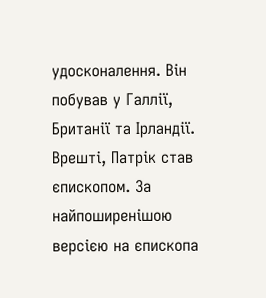удосконалення. Він побував у Галлії, Британії та Ірландії. Врешті, Патрік став єпископом. За найпоширенішою версією на єпископа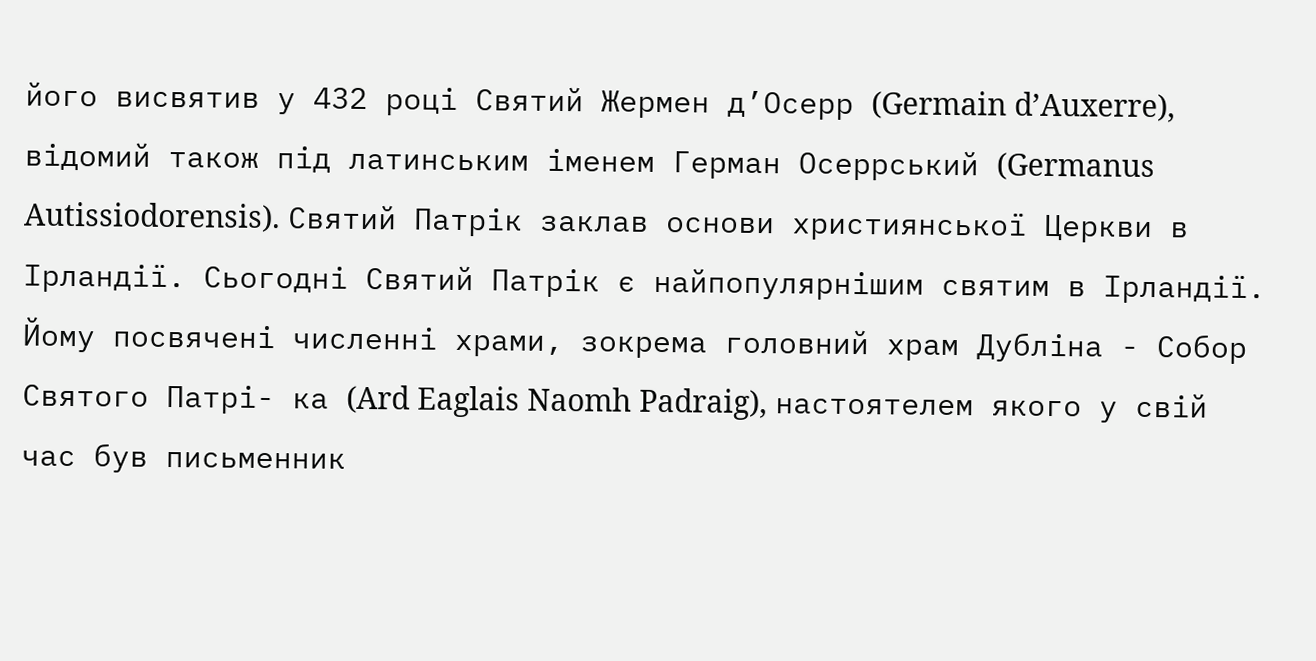його висвятив у 432 році Святий Жермен д’Осерр (Germain d’Auxerre), відомий також під латинським іменем Герман Осеррський (Germanus Autissiodorensis). Святий Патрік заклав основи християнської Церкви в Ірландії. Сьогодні Святий Патрік є найпопулярнішим святим в Ірландії. Йому посвячені численні храми, зокрема головний храм Дубліна - Собор Святого Патрі- ка (Ard Eaglais Naomh Padraig), настоятелем якого у свій час був письменник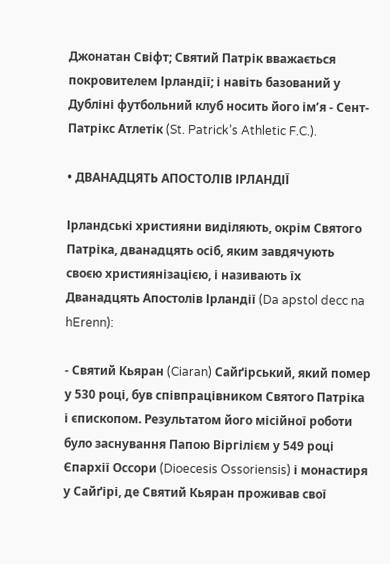Джонатан Свіфт; Святий Патрік вважається покровителем Ірландії; і навіть базований у Дубліні футбольний клуб носить його ім’я - Сент-Патрікс Атлетік (St. Patrick’s Athletic F.C.).

• ДВАНАДЦЯТЬ АПОСТОЛІВ ІРЛАНДІЇ

Ірландські християни виділяють, окрім Святого Патріка, дванадцять осіб, яким завдячують своєю християнізацією, і називають їх Дванадцять Апостолів Ірландії (Da apstol decc na hErenn):

- Святий Кьяран (Ciaran) Сайґірський, який помер у 530 році, був співпрацівником Святого Патріка і єпископом. Результатом його місійної роботи було заснування Папою Віргілієм у 549 році Єпархії Оссори (Dioecesis Ossoriensis) і монастиря у Сайґірі, де Святий Кьяран проживав свої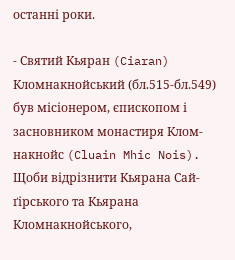останні роки.

- Святий Кьяран (Ciaran) Кломнакнойський (бл.515-бл.549) був місіонером, єпископом і засновником монастиря Клом- накнойс (Cluain Mhic Nois). Щоби відрізнити Кьярана Сай- ґірського та Кьярана Кломнакнойського,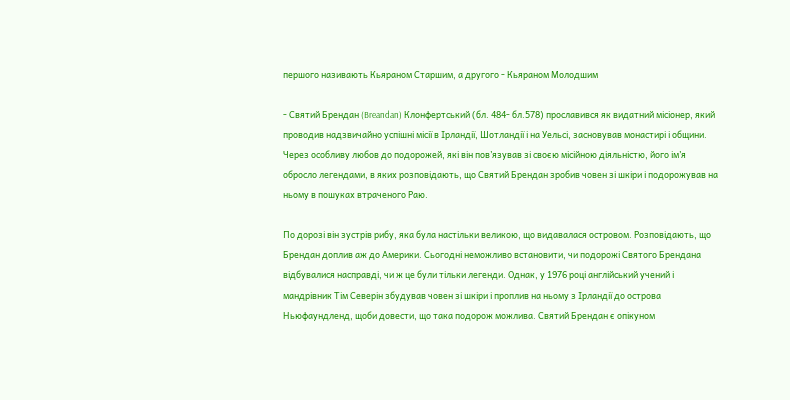першого називають Кьяраном Старшим, а другого - Кьяраном Молодшим

- Святий Брендан (Breandan) Клонфертський (бл. 484- бл.578) прославився як видатний місіонер, який проводив надзвичайно успішні місії в Ірландії, Шотландії і на Уельсі, засновував монастирі і общини. Через особливу любов до подорожей, які він пов’язував зі своєю місійною діяльністю, його ім’я обросло легендами, в яких розповідають, що Святий Брендан зробив човен зі шкіри і подорожував на ньому в пошуках втраченого Раю.

По дорозі він зустрів рибу, яка була настільки великою, що видавалася островом. Розповідають, що Брендан доплив аж до Америки. Сьогодні неможливо встановити, чи подорожі Святого Брендана відбувалися насправді, чи ж це були тільки легенди. Однак, у 1976 році англійський учений і мандрівник Тім Северін збудував човен зі шкіри і проплив на ньому з Ірландії до острова Ньюфаундленд, щоби довести, що така подорож можлива. Святий Брендан є опікуном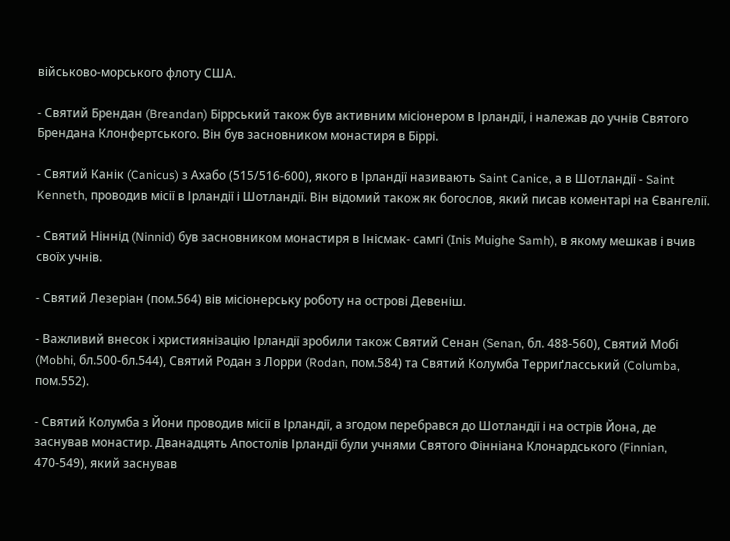військово-морського флоту США.

- Святий Брендан (Breandan) Біррський також був активним місіонером в Ірландії, і належав до учнів Святого Брендана Клонфертського. Він був засновником монастиря в Біррі.

- Святий Канік (Canicus) з Ахабо (515/516-600), якого в Ірландії називають Saint Canice, а в Шотландії - Saint Kenneth, проводив місії в Ірландії і Шотландії. Він відомий також як богослов, який писав коментарі на Євангелії.

- Святий Ніннід (Ninnid) був засновником монастиря в Інісмак- самгі (Inis Muighe Samh), в якому мешкав і вчив своїх учнів.

- Святий Лезеріан (пом.564) вів місіонерську роботу на острові Девеніш.

- Важливий внесок і християнізацію Ірландії зробили також Святий Сенан (Senan, бл. 488-560), Святий Мобі (Mobhi, бл.500-бл.544), Святий Родан з Лорри (Rodan, пом.584) та Святий Колумба Терриґласський (Columba, пом.552).

- Святий Колумба з Йони проводив місії в Ірландії, а згодом перебрався до Шотландії і на острів Йона, де заснував монастир. Дванадцять Апостолів Ірландії були учнями Святого Фінніана Клонардського (Finnian, 470-549), який заснував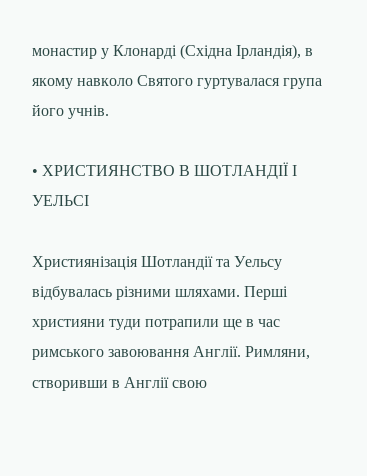монастир у Клонарді (Східна Ірландія), в якому навколо Святого гуртувалася група його учнів.

• ХРИСТИЯНСТВО В ШОТЛАНДІЇ І УЕЛЬСІ

Християнізація Шотландії та Уельсу відбувалась різними шляхами. Перші християни туди потрапили ще в час римського завоювання Англії. Римляни, створивши в Англії свою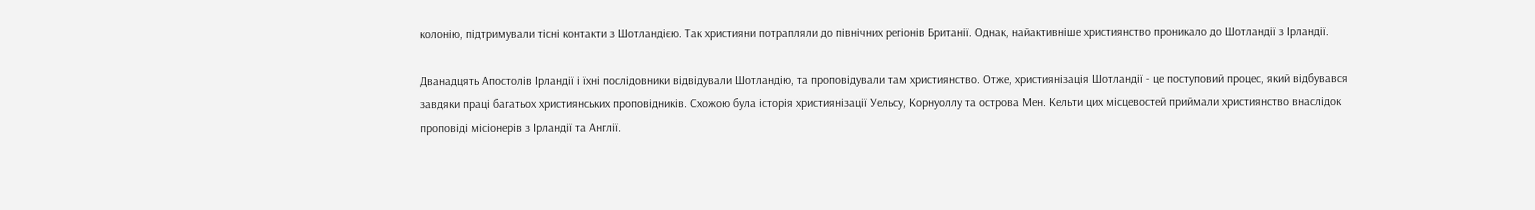колонію, підтримували тісні контакти з Шотландією. Так християни потрапляли до північних регіонів Британії. Однак, найактивніше християнство проникало до Шотландії з Ірландії.

Дванадцять Апостолів Ірландії і їхні послідовники відвідували Шотландію, та проповідували там християнство. Отже, християнізація Шотландії - це поступовий процес, який відбувався завдяки праці багатьох християнських проповідників. Схожою була історія християнізації Уельсу, Корнуоллу та острова Мен. Кельти цих місцевостей приймали християнство внаслідок проповіді місіонерів з Ірландії та Англії.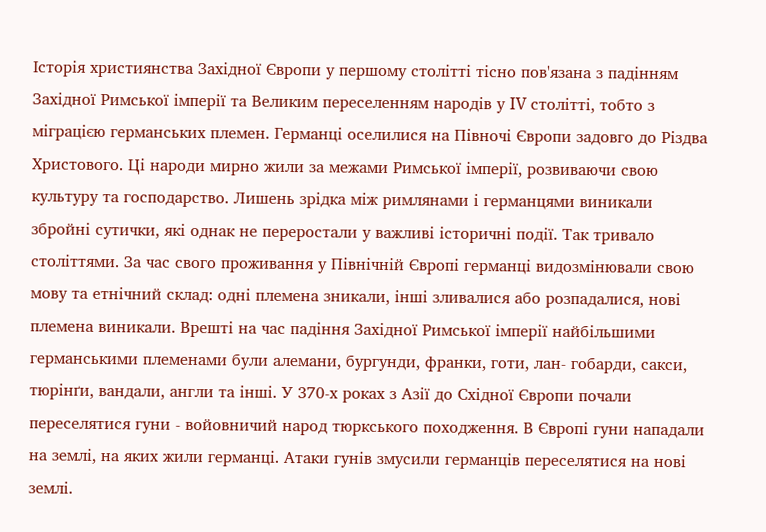Історія християнства Західної Європи у першому столітті тісно пов'язана з падінням Західної Римської імперії та Великим переселенням народів у IV столітті, тобто з міграцією германських племен. Германці оселилися на Півночі Європи задовго до Різдва Христового. Ці народи мирно жили за межами Римської імперії, розвиваючи свою культуру та господарство. Лишень зрідка між римлянами і германцями виникали збройні сутички, які однак не переростали у важливі історичні події. Так тривало століттями. За час свого проживання у Північній Європі германці видозмінювали свою мову та етнічний склад: одні племена зникали, інші зливалися або розпадалися, нові племена виникали. Врешті на час падіння Західної Римської імперії найбільшими германськими племенами були алемани, бургунди, франки, готи, лан- гобарди, сакси, тюрінґи, вандали, англи та інші. У 370-х роках з Азії до Східної Європи почали переселятися гуни - войовничий народ тюркського походження. В Європі гуни нападали на землі, на яких жили германці. Атаки гунів змусили германців переселятися на нові землі.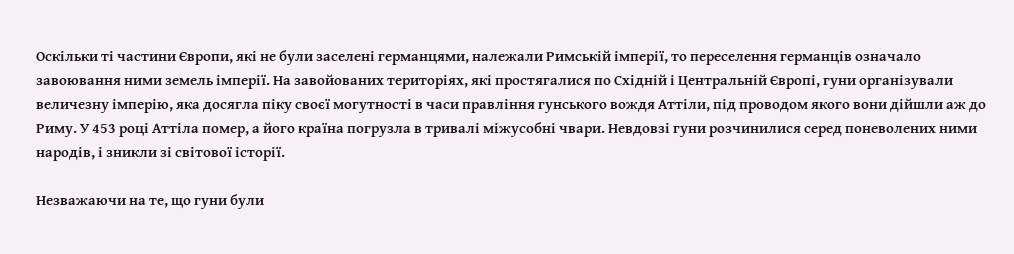Оскільки ті частини Європи, які не були заселені германцями, належали Римській імперії, то переселення германців означало завоювання ними земель імперії. На завойованих територіях, які простягалися по Східній і Центральній Європі, гуни організували величезну імперію, яка досягла піку своєї могутності в часи правління гунського вождя Аттіли, під проводом якого вони дійшли аж до Риму. У 453 році Аттіла помер, а його країна погрузла в тривалі міжусобні чвари. Невдовзі гуни розчинилися серед поневолених ними народів, і зникли зі світової історії.

Незважаючи на те, що гуни були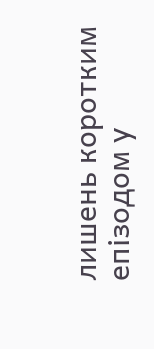лишень коротким епізодом у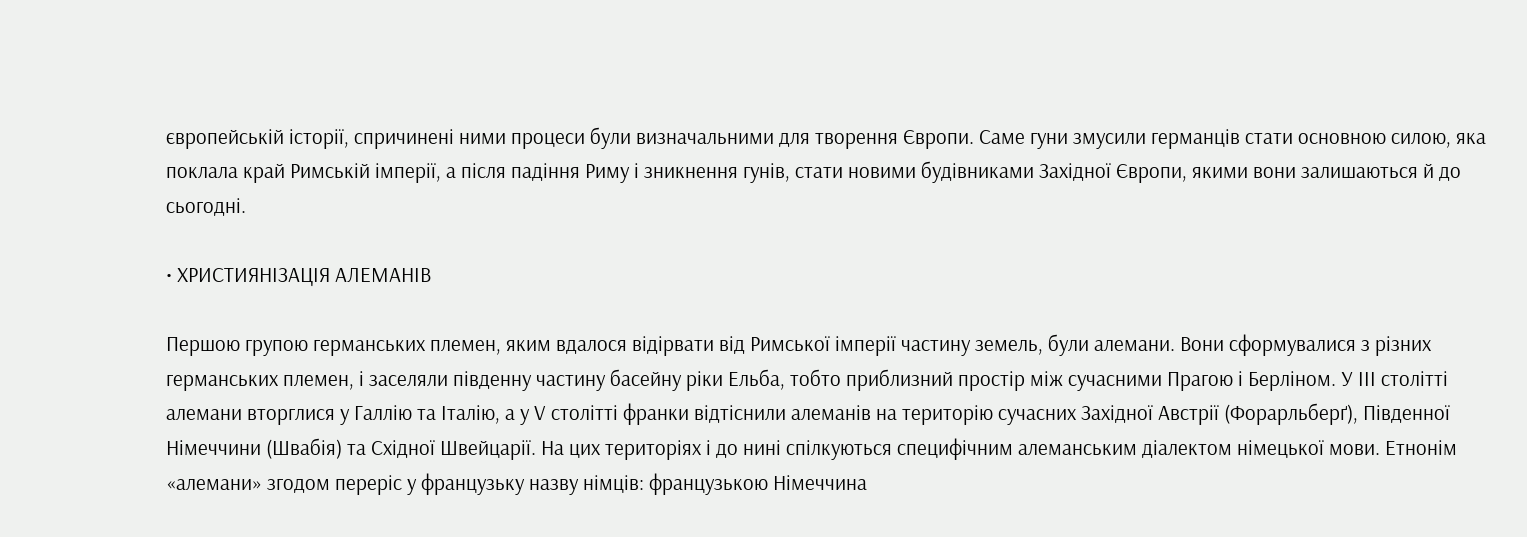європейській історії, спричинені ними процеси були визначальними для творення Європи. Саме гуни змусили германців стати основною силою, яка поклала край Римській імперії, а після падіння Риму і зникнення гунів, стати новими будівниками Західної Європи, якими вони залишаються й до сьогодні.

• ХРИСТИЯНІЗАЦІЯ АЛЕМАНІВ

Першою групою германських племен, яким вдалося відірвати від Римської імперії частину земель, були алемани. Вони сформувалися з різних германських племен, і заселяли південну частину басейну ріки Ельба, тобто приблизний простір між сучасними Прагою і Берліном. У ІІІ столітті алемани вторглися у Галлію та Італію, а у V столітті франки відтіснили алеманів на територію сучасних Західної Австрії (Форарльберґ), Південної Німеччини (Швабія) та Східної Швейцарії. На цих територіях і до нині спілкуються специфічним алеманським діалектом німецької мови. Етнонім «алемани» згодом переріс у французьку назву німців: французькою Німеччина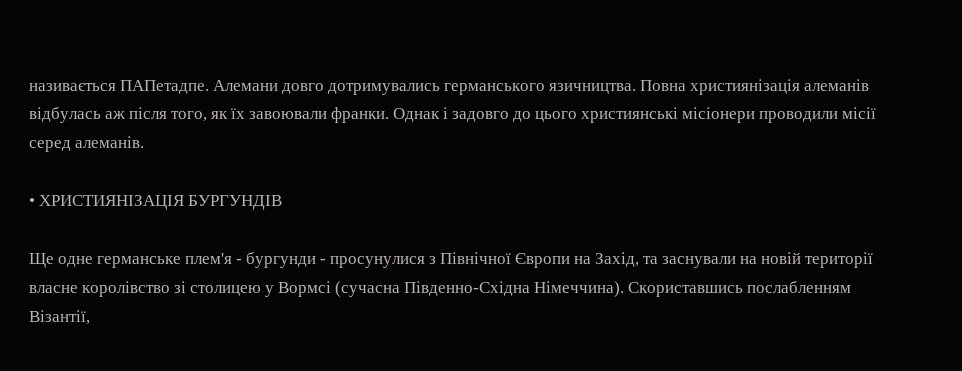називається ПАПетадпе. Алемани довго дотримувались германського язичництва. Повна християнізація алеманів відбулась аж після того, як їх завоювали франки. Однак і задовго до цього християнські місіонери проводили місії серед алеманів.

• ХРИСТИЯНІЗАЦІЯ БУРГУНДІВ

Ще одне германське плем'я - бургунди - просунулися з Північної Європи на Захід, та заснували на новій території власне королівство зі столицею у Вормсі (сучасна Південно-Східна Німеччина). Скориставшись послабленням Візантії,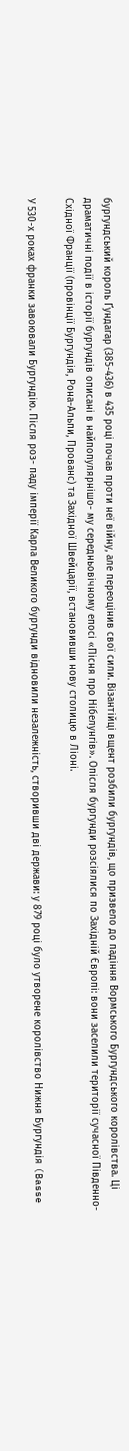бургундський король Ґундагар (385-436) в 435 році почав проти неї війну, але переоцінив свої сили. Візантійці вщент розбили бургундів, що призвело до падіння Вормського Бургундського королівства. Ці драматичні події в історії бургундів описані в найпопулярнішо- му середньовічному епосі «Пісня про Нібелунгів». Опісля бургунди розсіялися по Західній Європі: вони заселили території сучасної Південно-Східної Франції (провінції Бургундія, Рона-Альпи, Прованс) та Західної Швейцарії, встановивши нову столицю в Ліоні.

У 530-х роках франки завоювали Бургундію. Після роз- паду імперії Карла Великого бургунди відновили незалежність, створивши дві держави: у 879 році було утворене королівство Нижня Бургундія (Basse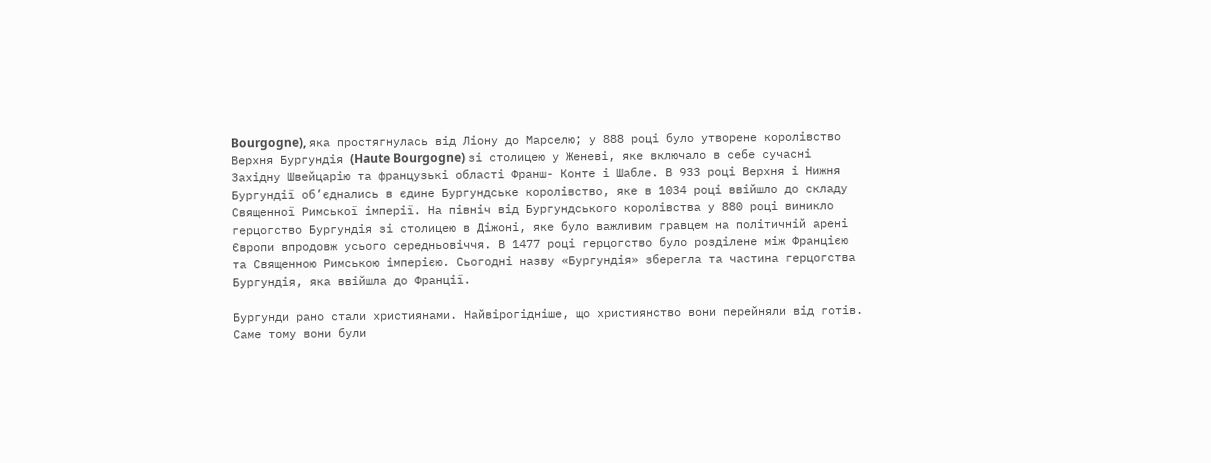Bourgogne), яка простягнулась від Ліону до Марселю; у 888 році було утворене королівство Верхня Бургундія (Haute Bourgogne) зі столицею у Женеві, яке включало в себе сучасні Західну Швейцарію та французькі області Франш- Конте і Шабле. В 933 році Верхня і Нижня Бургундії об’єднались в єдине Бургундське королівство, яке в 1034 році ввійшло до складу Священної Римської імперії. На північ від Бургундського королівства у 880 році виникло герцогство Бургундія зі столицею в Діжоні, яке було важливим гравцем на політичній арені Європи впродовж усього середньовіччя. В 1477 році герцогство було розділене між Францією та Священною Римською імперією. Сьогодні назву «Бургундія» зберегла та частина герцогства Бургундія, яка ввійшла до Франції.

Бургунди рано стали християнами. Найвірогідніше, що християнство вони перейняли від готів. Саме тому вони були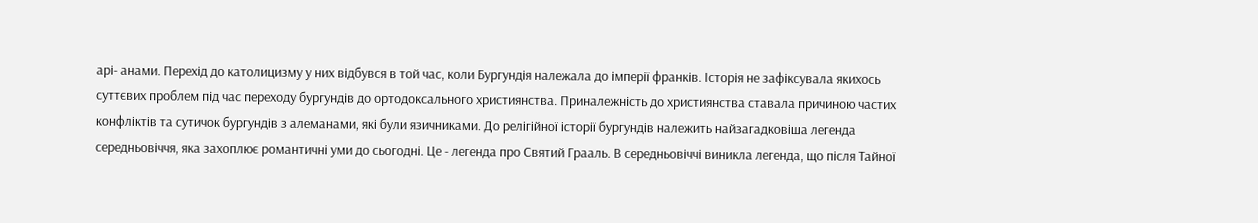арі- анами. Перехід до католицизму у них відбувся в той час, коли Бургундія належала до імперії франків. Історія не зафіксувала якихось суттєвих проблем під час переходу бургундів до ортодоксального християнства. Приналежність до християнства ставала причиною частих конфліктів та сутичок бургундів з алеманами, які були язичниками. До релігійної історії бургундів належить найзагадковіша легенда середньовіччя, яка захоплює романтичні уми до сьогодні. Це - легенда про Святий Грааль. В середньовіччі виникла легенда, що після Тайної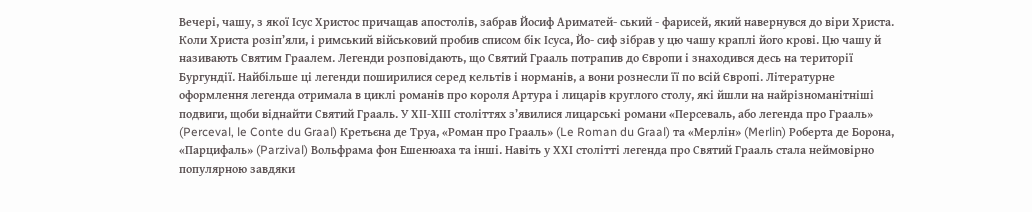Вечері, чашу, з якої Ісус Христос причащав апостолів, забрав Йосиф Ариматей- ський - фарисей, який навернувся до віри Христа. Коли Христа розіп’яли, і римський військовий пробив списом бік Ісуса, Йо- сиф зібрав у цю чашу краплі його крові. Цю чашу й називають Святим Граалем. Легенди розповідають, що Святий Грааль потрапив до Європи і знаходився десь на території Бургундії. Найбільше ці легенди поширилися серед кельтів і норманів, а вони рознесли її по всій Європі. Літературне оформлення легенда отримала в циклі романів про короля Артура і лицарів круглого столу, які йшли на найрізноманітніші подвиги, щоби віднайти Святий Грааль. У ХІІ-ХІІІ століттях з’явилися лицарські романи «Персеваль, або легенда про Грааль» (Perceval, le Conte du Graal) Кретьєна де Труа, «Роман про Грааль» (Le Roman du Graal) та «Мерлін» (Merlin) Роберта де Борона, «Парцифаль» (Parzival) Вольфрама фон Ешенюаха та інші. Навіть у ХХІ столітті легенда про Святий Грааль стала неймовірно популярною завдяки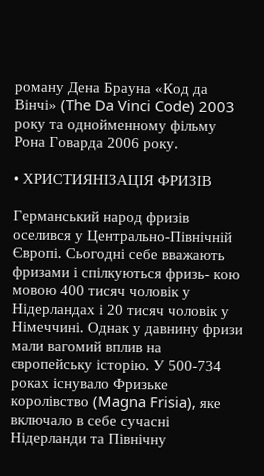роману Дена Брауна «Код да Вінчі» (The Da Vinci Code) 2003 року та однойменному фільму Рона Говарда 2006 року.

• ХРИСТИЯНІЗАЦІЯ ФРИЗІВ

Германський народ фризів оселився у Центрально-Північній Європі. Сьогодні себе вважають фризами і спілкуються фризь- кою мовою 400 тисяч чоловік у Нідерландах і 20 тисяч чоловік у Німеччині. Однак у давнину фризи мали вагомий вплив на європейську історію. У 500-734 роках існувало Фризьке королівство (Magna Frisia), яке включало в себе сучасні Нідерланди та Північну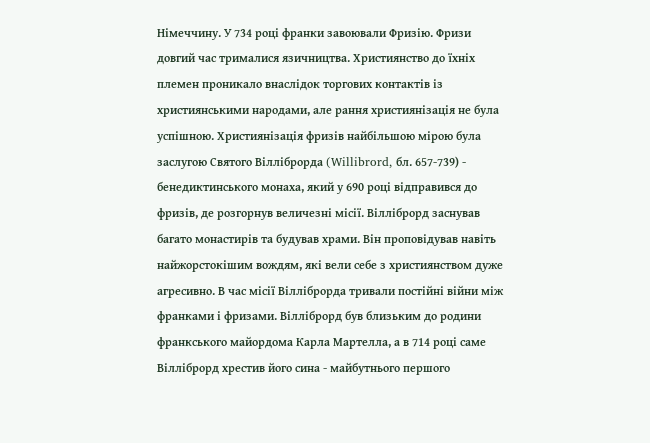Німеччину. У 734 році франки завоювали Фризію. Фризи довгий час трималися язичництва. Християнство до їхніх племен проникало внаслідок торгових контактів із християнськими народами, але рання християнізація не була успішною. Християнізація фризів найбільшою мірою була заслугою Святого Вілліброрда (Willibrord, бл. 657-739) - бенедиктинського монаха, який у 690 році відправився до фризів, де розгорнув величезні місії. Вілліброрд заснував багато монастирів та будував храми. Він проповідував навіть найжорстокішим вождям, які вели себе з християнством дуже агресивно. В час місії Вілліброрда тривали постійні війни між франками і фризами. Вілліброрд був близьким до родини франкського майордома Карла Мартелла, а в 714 році саме Вілліброрд хрестив його сина - майбутнього першого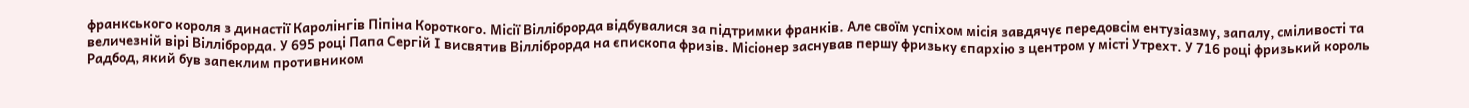франкського короля з династії Каролінгів Піпіна Короткого. Місії Вілліброрда відбувалися за підтримки франків. Але своїм успіхом місія завдячує передовсім ентузіазму, запалу, сміливості та величезній вірі Вілліброрда. У 695 році Папа Сергій І висвятив Вілліброрда на єпископа фризів. Місіонер заснував першу фризьку єпархію з центром у місті Утрехт. У 716 році фризький король Радбод, який був запеклим противником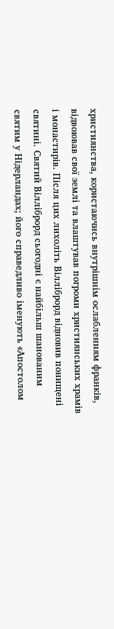християнства, користаючись внутрішнім ослабленням франків, відвоював свої землі та влаштував погроми християнських храмів і монастирів. Після цих лихоліть Вілліброрд відновив понищені святині. Святий Вілліброрд сьогодні є найбільш шанованим святим у Нідерландах; його справедливо іменують «Апостолом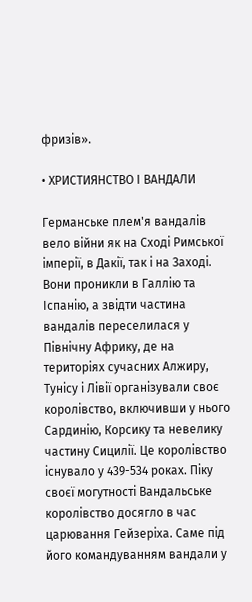фризів».

• ХРИСТИЯНСТВО І ВАНДАЛИ

Германське плем'я вандалів вело війни як на Сході Римської імперії, в Дакії, так і на Заході. Вони проникли в Галлію та Іспанію, а звідти частина вандалів переселилася у Північну Африку, де на територіях сучасних Алжиру, Тунісу і Лівії організували своє королівство, включивши у нього Сардинію, Корсику та невелику частину Сицилії. Це королівство існувало у 439-534 роках. Піку своєї могутності Вандальське королівство досягло в час царювання Гейзеріха. Саме під його командуванням вандали у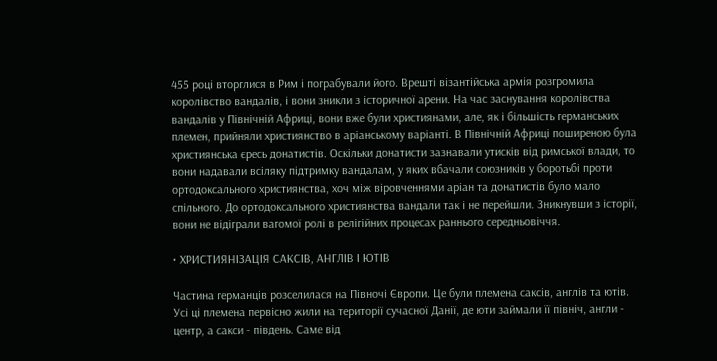455 році вторглися в Рим і пограбували його. Врешті візантійська армія розгромила королівство вандалів, і вони зникли з історичної арени. На час заснування королівства вандалів у Північній Африці, вони вже були християнами, але, як і більшість германських племен, прийняли християнство в аріанському варіанті. В Північній Африці поширеною була християнська єресь донатистів. Оскільки донатисти зазнавали утисків від римської влади, то вони надавали всіляку підтримку вандалам, у яких вбачали союзників у боротьбі проти ортодоксального християнства, хоч між віровченнями аріан та донатистів було мало спільного. До ортодоксального християнства вандали так і не перейшли. Зникнувши з історії, вони не відіграли вагомої ролі в релігійних процесах раннього середньовіччя.

• ХРИСТИЯНІЗАЦІЯ САКСІВ, АНГЛІВ І ЮТІВ

Частина германців розселилася на Півночі Європи. Це були племена саксів, англів та ютів. Усі ці племена первісно жили на території сучасної Данії, де юти займали її північ, англи - центр, а сакси - південь. Саме від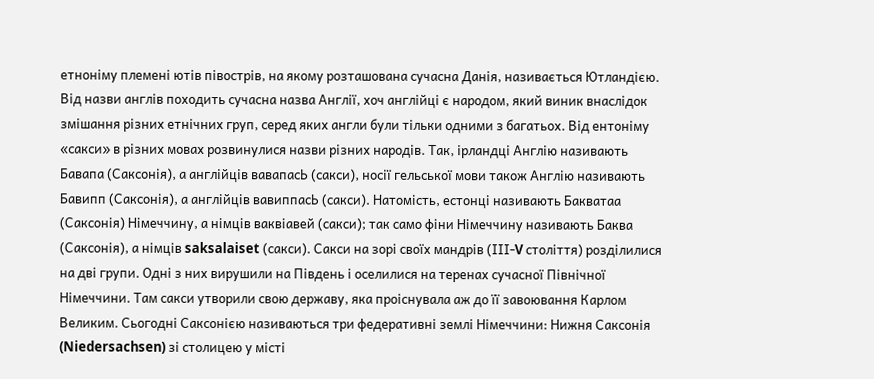етноніму племені ютів півострів, на якому розташована сучасна Данія, називається Ютландією. Від назви англів походить сучасна назва Англії, хоч англійці є народом, який виник внаслідок змішання різних етнічних груп, серед яких англи були тільки одними з багатьох. Від ентоніму «сакси» в різних мовах розвинулися назви різних народів. Так, ірландці Англію називають Бавапа (Саксонія), а англійців вавапасЬ (сакси), носії гельської мови також Англію називають Бавипп (Саксонія), а англійців вавиппасЬ (сакси). Натомість, естонці називають Бакватаа (Саксонія) Німеччину, а німців ваквіавей (сакси); так само фіни Німеччину називають Баква (Саксонія), а німців saksalaiset (сакси). Сакси на зорі своїх мандрів (ІІІ-V століття) розділилися на дві групи. Одні з них вирушили на Південь і оселилися на теренах сучасної Північної Німеччини. Там сакси утворили свою державу, яка проіснувала аж до її завоювання Карлом Великим. Сьогодні Саксонією називаються три федеративні землі Німеччини: Нижня Саксонія (Niedersachsen) зі столицею у місті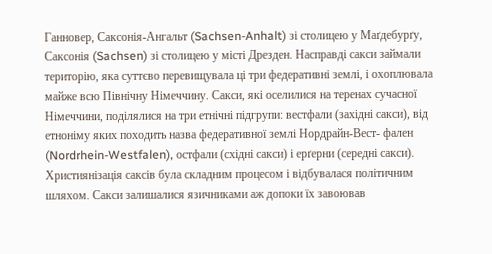Ганновер, Саксонія-Ангальт (Sachsen-Anhalt) зі столицею у Маґдебурґу, Саксонія (Sachsen) зі столицею у місті Дрезден. Насправді сакси займали територію, яка суттєво перевищувала ці три федеративні землі, і охоплювала майже всю Північну Німеччину. Сакси, які оселилися на теренах сучасної Німеччини, поділялися на три етнічні підгрупи: вестфали (західні сакси), від етноніму яких походить назва федеративної землі Нордрайн-Вест- фален (Nordrhein-Westfalen), остфали (східні сакси) і ерґерни (середні сакси). Християнізація саксів була складним процесом і відбувалася політичним шляхом. Сакси залишалися язичниками аж допоки їх завоював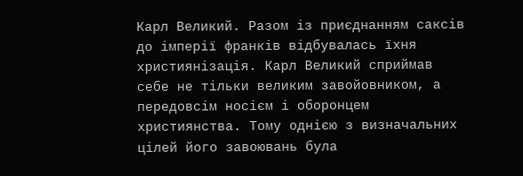Карл Великий. Разом із приєднанням саксів до імперії франків відбувалась їхня християнізація. Карл Великий сприймав себе не тільки великим завойовником, а передовсім носієм і оборонцем християнства. Тому однією з визначальних цілей його завоювань була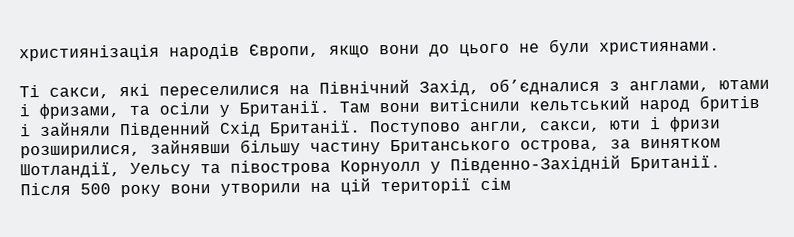християнізація народів Європи, якщо вони до цього не були християнами.

Ті сакси, які переселилися на Північний Захід, об’єдналися з англами, ютами і фризами, та осіли у Британії. Там вони витіснили кельтський народ бритів і зайняли Південний Схід Британії. Поступово англи, сакси, юти і фризи розширилися, зайнявши більшу частину Британського острова, за винятком Шотландії, Уельсу та півострова Корнуолл у Південно-Західній Британії. Після 500 року вони утворили на цій території сім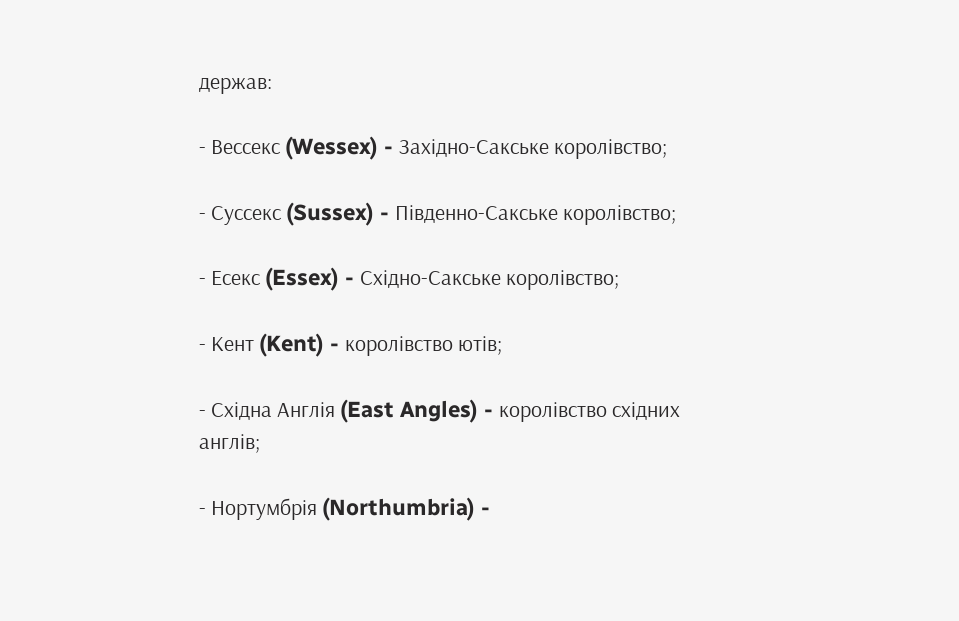держав:

- Вессекс (Wessex) - Західно-Сакське королівство;

- Суссекс (Sussex) - Південно-Сакське королівство;

- Есекс (Essex) - Східно-Сакське королівство;

- Кент (Kent) - королівство ютів;

- Східна Англія (East Angles) - королівство східних англів;

- Нортумбрія (Northumbria) -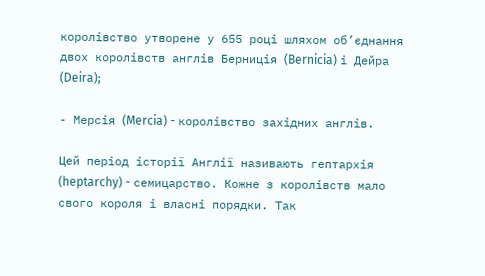королівство утворене у 655 році шляхом об’єднання двох королівств англів Берниція (Bernicia) і Дейра (Deira);

- Мерсія (Mercia) - королівство західних англів.

Цей період історії Англії називають гептархія (heptarchy) - семицарство. Кожне з королівств мало свого короля і власні порядки. Так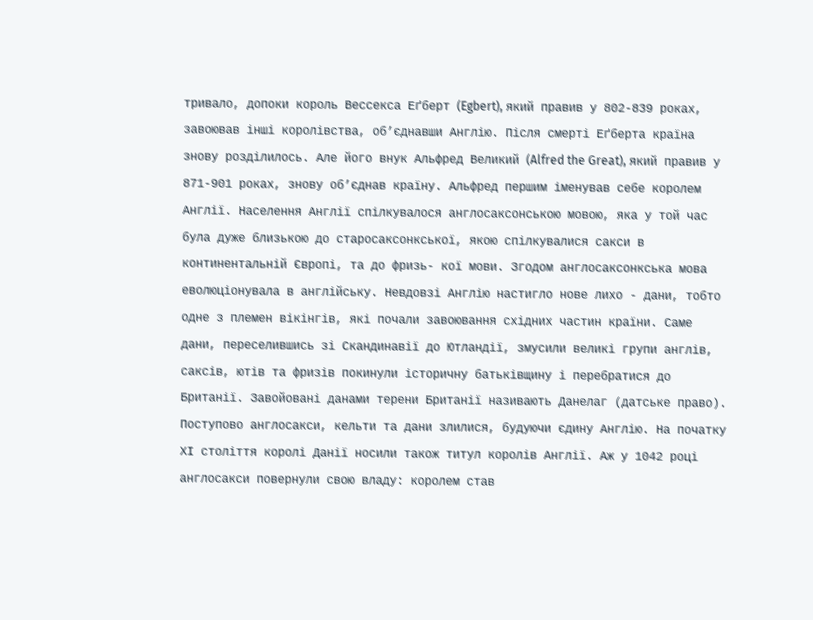тривало, допоки король Вессекса Еґберт (Egbert), який правив у 802-839 роках, завоював інші королівства, об’єднавши Англію. Після смерті Еґберта країна знову розділилось. Але його внук Альфред Великий (Alfred the Great), який правив у 871-901 роках, знову об’єднав країну. Альфред першим іменував себе королем Англії. Населення Англії спілкувалося англосаксонською мовою, яка у той час була дуже близькою до старосаксонкської, якою спілкувалися сакси в континентальній Європі, та до фризь- кої мови. Згодом англосаксонкська мова еволюціонувала в англійську. Невдовзі Англію настигло нове лихо - дани, тобто одне з племен вікінгів, які почали завоювання східних частин країни. Саме дани, переселившись зі Скандинавії до Ютландії, змусили великі групи англів, саксів, ютів та фризів покинули історичну батьківщину і перебратися до Британії. Завойовані данами терени Британії називають Данелаг (датське право). Поступово англосакси, кельти та дани злилися, будуючи єдину Англію. На початку ХІ століття королі Данії носили також титул королів Англії. Аж у 1042 році англосакси повернули свою владу: королем став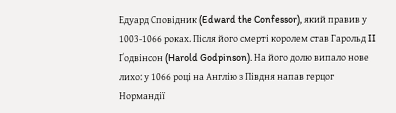Едуард Сповідник (Edward the Confessor), який правив у 1003-1066 роках. Після його смерті королем став Гарольд II Ґодвінсон (Harold Godpinson). На його долю випало нове лихо: у 1066 році на Англію з Півдня напав герцог Нормандії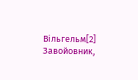Вільгельм[2] Завойовник,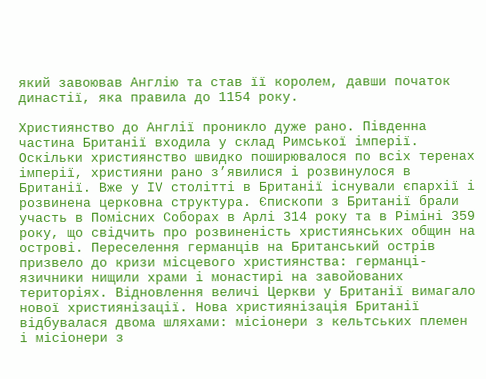який завоював Англію та став її королем, давши початок династії, яка правила до 1154 року.

Християнство до Англії проникло дуже рано. Південна частина Британії входила у склад Римської імперії. Оскільки християнство швидко поширювалося по всіх теренах імперії, християни рано з’явилися і розвинулося в Британії. Вже у IV столітті в Британії існували єпархії і розвинена церковна структура. Єпископи з Британії брали участь в Помісних Соборах в Арлі 314 року та в Ріміні 359 року, що свідчить про розвиненість християнських общин на острові. Переселення германців на Британський острів призвело до кризи місцевого християнства: германці-язичники нищили храми і монастирі на завойованих територіях. Відновлення величі Церкви у Британії вимагало нової християнізації. Нова християнізація Британії відбувалася двома шляхами: місіонери з кельтських племен і місіонери з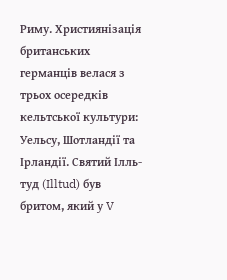Риму. Християнізація британських германців велася з трьох осередків кельтської культури: Уельсу, Шотландії та Ірландії. Святий Ілль- туд (Illtud) був бритом, який у V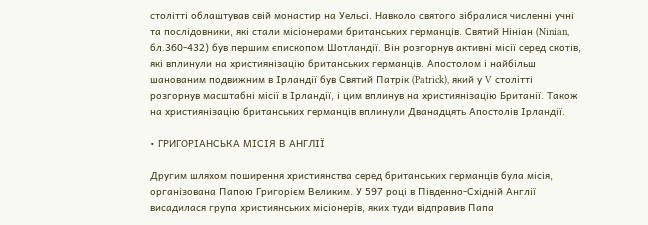столітті облаштував свій монастир на Уельсі. Навколо святого зібралися численні учні та послідовники, які стали місіонерами британських германців. Святий Нініан (Ninian, бл.360-432) був першим єпископом Шотландії. Він розгорнув активні місії серед скотів, які вплинули на християнізацію британських германців. Апостолом і найбільш шанованим подвижним в Ірландії був Святий Патрік (Patrick), який у V столітті розгорнув масштабні місії в Ірландії, і цим вплинув на християнізацію Британії. Також на християнізацію британських германців вплинули Дванадцять Апостолів Ірландії.

• ГРИГОРІАНСЬКА МІСІЯ В АНГЛІЇ

Другим шляхом поширення християнства серед британських германців була місія, організована Папою Григорієм Великим. У 597 році в Південно-Східній Англії висадилася група християнських місіонерів, яких туди відправив Папа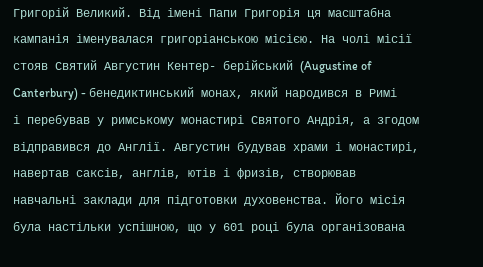Григорій Великий. Від імені Папи Григорія ця масштабна кампанія іменувалася григоріанською місією. На чолі місії стояв Святий Августин Кентер- берійський (Augustine of Canterbury) - бенедиктинський монах, який народився в Римі і перебував у римському монастирі Святого Андрія, а згодом відправився до Англії. Августин будував храми і монастирі, навертав саксів, англів, ютів і фризів, створював навчальні заклади для підготовки духовенства. Його місія була настільки успішною, що у 601 році була організована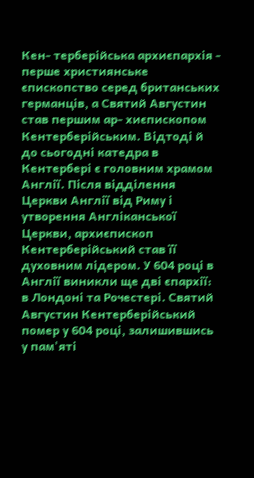Кен- терберійська архиєпархія - перше християнське єпископство серед британських германців, а Святий Августин став першим ар- хиєпископом Кентерберійським. Відтоді й до сьогодні катедра в Кентербері є головним храмом Англії. Після відділення Церкви Англії від Риму і утворення Англіканської Церкви, архиєпископ Кентерберійський став її духовним лідером. У 604 році в Англії виникли ще дві єпархії: в Лондоні та Рочестері. Святий Августин Кентерберійський помер у 604 році, залишившись у пам'яті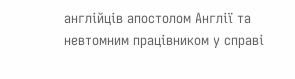англійців апостолом Англії та невтомним працівником у справі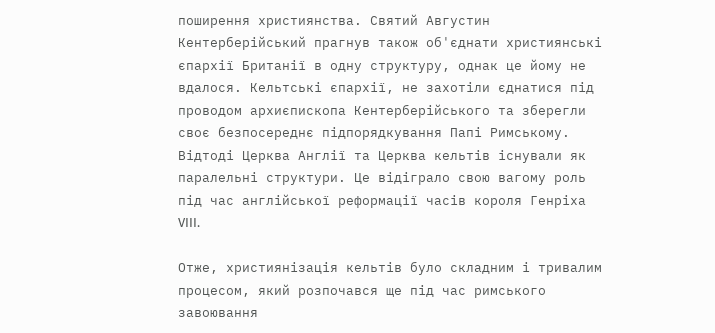поширення християнства. Святий Августин Кентерберійський прагнув також об'єднати християнські єпархії Британії в одну структуру, однак це йому не вдалося. Кельтські єпархії, не захотіли єднатися під проводом архиєпископа Кентерберійського та зберегли своє безпосереднє підпорядкування Папі Римському. Відтоді Церква Англії та Церква кельтів існували як паралельні структури. Це відіграло свою вагому роль під час англійської реформації часів короля Генріха VIII.

Отже, християнізація кельтів було складним і тривалим процесом, який розпочався ще під час римського завоювання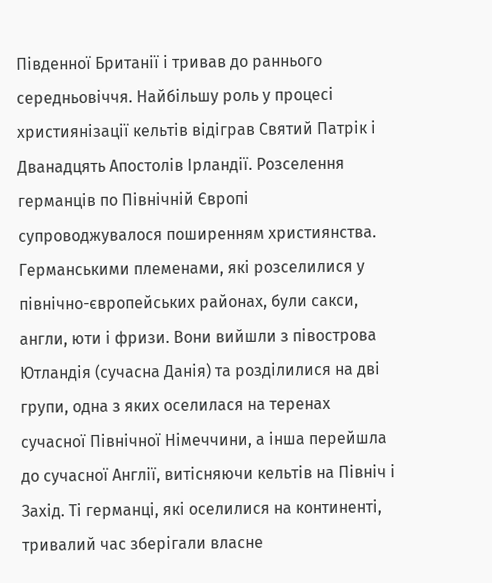Південної Британії і тривав до раннього середньовіччя. Найбільшу роль у процесі християнізації кельтів відіграв Святий Патрік і Дванадцять Апостолів Ірландії. Розселення германців по Північній Європі супроводжувалося поширенням християнства. Германськими племенами, які розселилися у північно-європейських районах, були сакси, англи, юти і фризи. Вони вийшли з півострова Ютландія (сучасна Данія) та розділилися на дві групи, одна з яких оселилася на теренах сучасної Північної Німеччини, а інша перейшла до сучасної Англії, витісняючи кельтів на Північ і Захід. Ті германці, які оселилися на континенті, тривалий час зберігали власне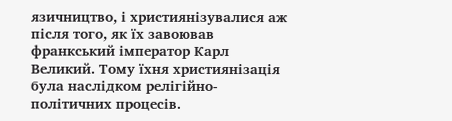язичництво, і християнізувалися аж після того, як їх завоював франкський імператор Карл Великий. Тому їхня християнізація була наслідком релігійно-політичних процесів.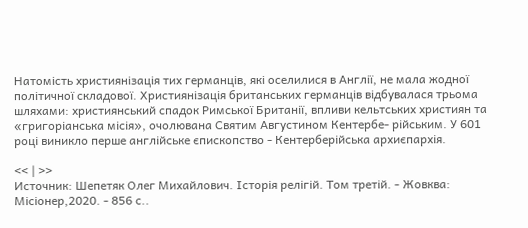Натомість християнізація тих германців, які оселилися в Англії, не мала жодної політичної складової. Християнізація британських германців відбувалася трьома шляхами: християнський спадок Римської Британії, впливи кельтських християн та «григоріанська місія», очолювана Святим Августином Кентербе- рійським. У 601 році виникло перше англійське єпископство - Кентерберійська архиєпархія.

<< | >>
Источник: Шепетяк Олег Михайлович. Історія релігій. Том третій. - Жовква: Місіонер,2020. - 856 с..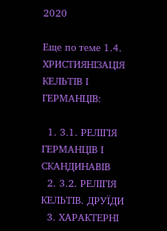2020

Еще по теме 1.4. ХРИСТИЯНІЗАЦІЯ КЕЛЬТІВ І ГЕРМАНЦІВ:

  1. 3.1. РЕЛІГІЯ ГЕРМАНЦІВ І СКАНДИНАВІВ
  2. 3.2. РЕЛІГІЯ КЕЛЬТІВ. ДРУЇДИ
  3. ХАРАКТЕРНІ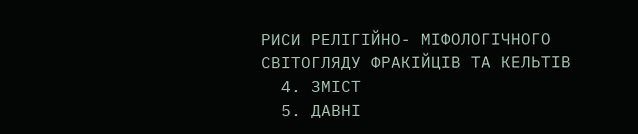РИСИ РЕЛІГІЙНО- МІФОЛОГІЧНОГО СВІТОГЛЯДУ ФРАКІЙЦІВ ТА КЕЛЬТІВ
  4. ЗМІСТ
  5. ДАВНІ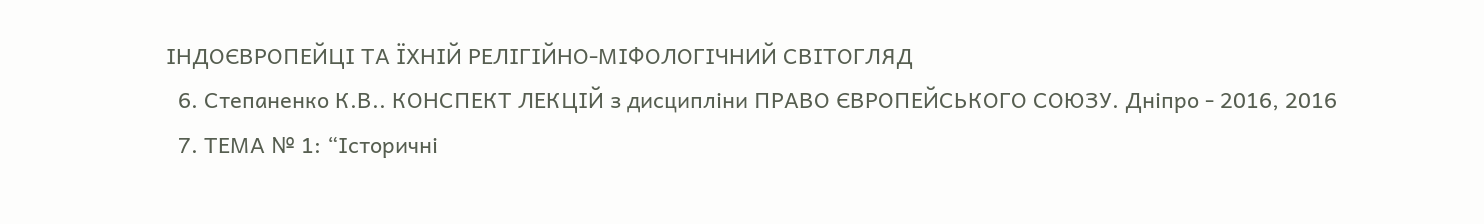ІНДОЄВРОПЕЙЦІ ТА ЇХНІЙ РЕЛІГІЙНО-МІФОЛОГІЧНИЙ СВІТОГЛЯД
  6. Степаненко К.В.. КОНСПЕКТ ЛЕКЦІЙ з дисципліни ПРАВО ЄВРОПЕЙСЬКОГО СОЮЗУ. Дніпро - 2016, 2016
  7. ТЕМА № 1: “Історичні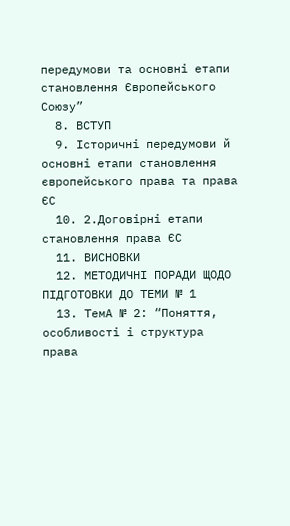передумови та основні етапи становлення Європейського Союзу”
  8. ВСТУП
  9. Історичні передумови й основні етапи становлення європейського права та права ЄС
  10. 2.Договірні етапи становлення права ЄС
  11. ВИСНОВКИ
  12. МЕТОДИЧНІ ПОРАДИ ЩОДО ПІДГОТОВКИ ДО ТЕМИ № 1
  13. ТемА № 2: “Поняття, особливості і структура права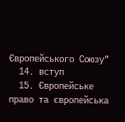Європейського Союзу”
  14. вступ
  15. Європейське право та європейська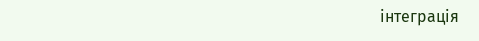інтеграція